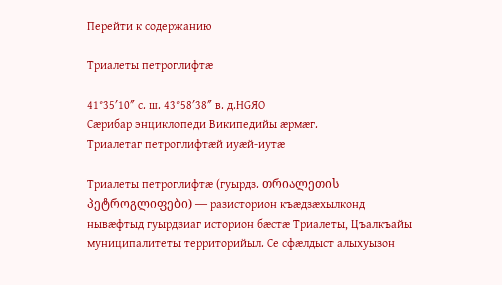Перейти к содержанию

Триалеты петроглифтæ

41°35′10″ с. ш. 43°58′38″ в. д.HGЯO
Сæрибар энциклопеди Википедийы æрмæг.
Триалетаг петроглифтæй иуæй-иутæ

Триалеты петроглифтæ (гуырдз. თრიალეთის პეტროგლიფები) — разисторион къæдзæхылконд нывæфтыд гуырдзиаг историон бæстæ Триалеты, Цъалкъайы муниципалитеты территорийыл. Се сфæлдыст алыхуызон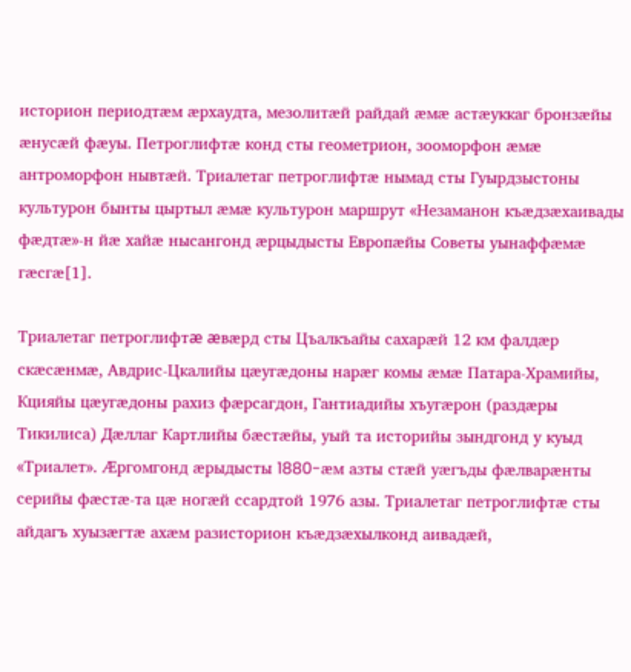историон периодтæм æрхаудта, мезолитæй райдай æмæ астæуккаг бронзæйы æнусæй фæуы. Петроглифтæ конд сты геометрион, зооморфон æмæ антроморфон нывтæй. Триалетаг петроглифтæ нымад сты Гуырдзыстоны культурон бынты цыртыл æмæ культурон маршрут «Незаманон къæдзæхаивады фæдтæ»-н йæ хайæ нысангонд æрцыдысты Европæйы Советы уынаффæмæ гæсгæ[1].

Триалетаг петроглифтæ æвæрд сты Цъалкъайы сахарæй 12 км фалдæр скæсæнмæ, Авдрис-Цкалийы цæугæдоны нарæг комы æмæ Патара-Храмийы, Кцияйы цæугæдоны рахиз фæрсагдон, Гантиадийы хъугæрон (раздæры Тикилиса) Дæллаг Картлийы бæстæйы, уый та историйы зындгонд у куыд «Триалет». Æргомгонд æрыдысты 1880-æм азты стæй уæгъды фæлварæнты серийы фæстæ-та цæ ногæй ссардтой 1976 азы. Триалетаг петроглифтæ сты айдагъ хуызæгтæ ахæм разисторион къæдзæхылконд аивадæй,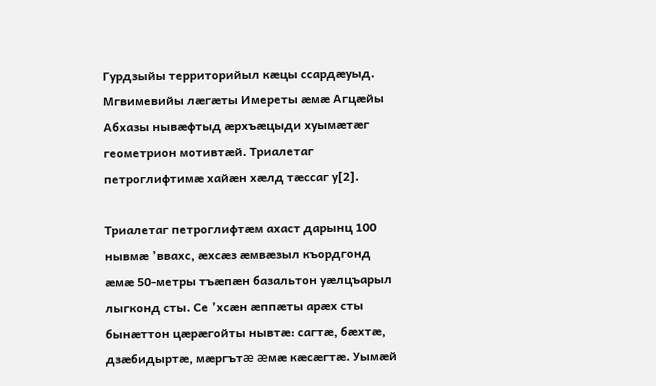Гурдзыйы территорийыл кæцы ссардæуыд. Мгвимевийы лæгæты Имереты æмæ Агцæйы Абхазы нывæфтыд æрхъæцыди хуымæтæг геометрион мотивтæй. Триалетаг петроглифтимæ хайæн хæлд тæссаг у[2].

Триалетаг петроглифтæм ахаст дарынц 100 нывмæ ’ввахс, æхсæз æмвæзыл къордгонд æмæ 50-метры тъæпæн базальтон уæлцъарыл лыгконд сты. Се ’хсæн æппæты арæх сты бынæттон цæрæгойты нывтæ: сагтæ, бæхтæ, дзæбидыртæ, мæргътæ æмæ кæсæгтæ. Уымæй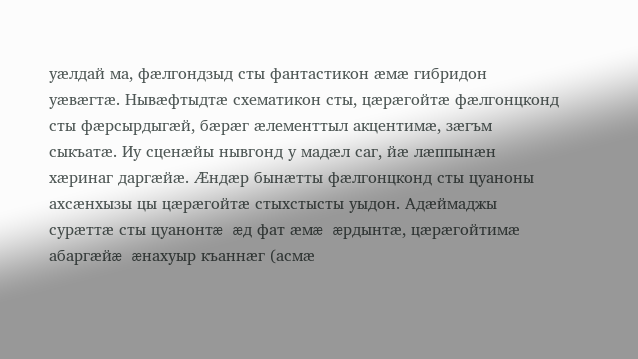уæлдай ма, фæлгондзыд сты фантастикон æмæ гибридон уæвæгтæ. Нывæфтыдтæ схематикон сты, цæрæгойтæ фæлгонцконд сты фæрсырдыгæй, бæрæг æлементтыл акцентимæ, зæгъм сыкъатæ. Иу сценæйы нывгонд у мадæл саг, йæ лæппынæн хæринаг даргæйæ. Æндæр бынæтты фæлгонцконд сты цуаноны ахсæнхызы цы цæрæгойтæ стыхстысты уыдон. Адæймаджы сурæттæ сты цуанонтæ æд фат æмæ æрдынтæ, цæрæгойтимæ абаргæйæ æнахуыр къаннæг (асмæ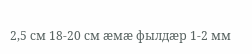2,5 см 18-20 см æмæ фылдæр 1-2 мм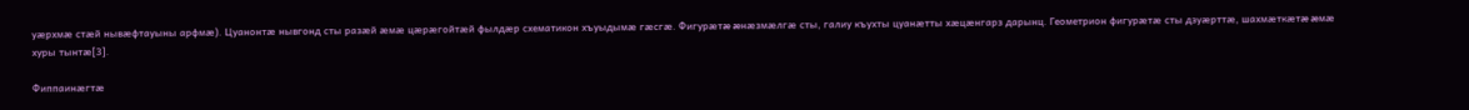уæрхмæ стæй нывæфтауыны арфмæ). Цуанонтæ нывгонд сты разæй æмæ цæрæгойтæй фылдæр схематикон хъуыдымæ гæсгæ. Фигурæтæ æнæзмæлгæ сты, галиу къухты цуанæтты хæцæнгарз дарынц. Геометрион фигурæтæ сты дзуæрттæ, шахмæткæтæ æмæ хуры тынтæ[3].

Фиппаинæгтæ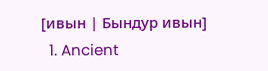[ивын | Бындур ивын]
  1. Ancient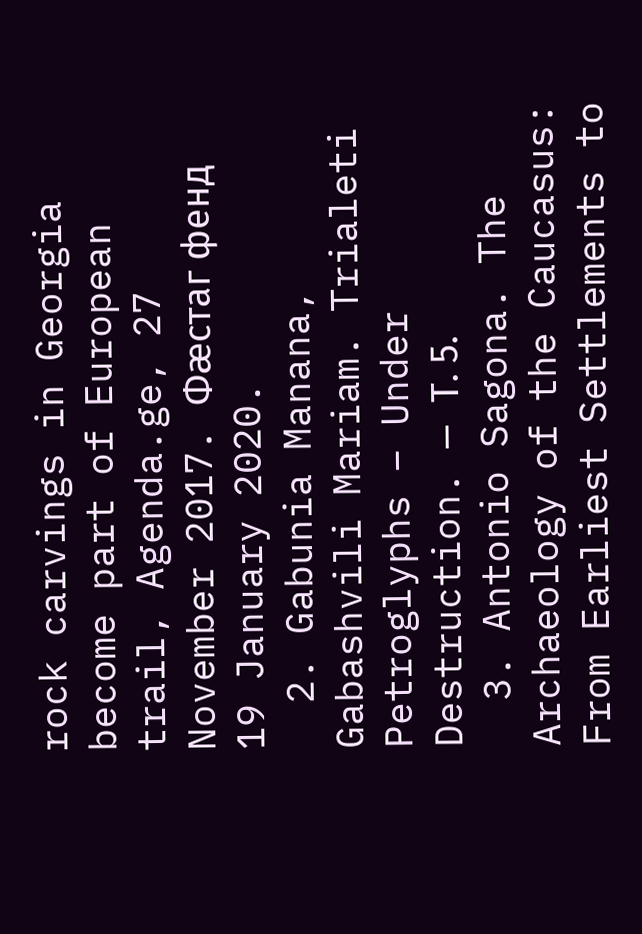rock carvings in Georgia become part of European trail, Agenda.ge, 27 November 2017. Фæстаг фенд 19 January 2020.
  2. Gabunia Manana, Gabashvili Mariam. Trialeti Petroglyphs – Under Destruction. — Т. 5.
  3. Antonio Sagona. The Archaeology of the Caucasus: From Earliest Settlements to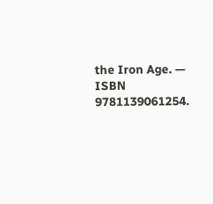the Iron Age. — ISBN 9781139061254.